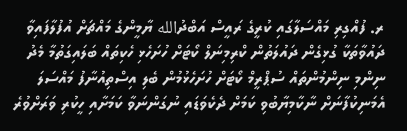ރ. ފުއްގިރި މައްސަލާގައި ކުރީގެ ރައީސް އަބްދުالله ޔާމީންގެ މައްޗަށް އުފުލާފައިވާ ދައުވާތަކާ ގުޅިގެން ދައުލަތުން ކްރިމިނަލް ކޯޓަށް ހުށަހެޅި ހެކިތައް ބަލައިގަތުމާ މެދު ނިންމި ނިންމުންތައް ސުޕްރީމް ކޯޓަށް ހުށަހެޅުމުން ބެލި އިސްތިއުނާފު މައްސަލަ އެމަނިކުފާނަށް ނާކާމިޔާބުވި ކަމަށް ދެކެވަޑައި ނުގަންނަވާ ކަމަށާއި ހީކުރި ވަރަށްވުރެ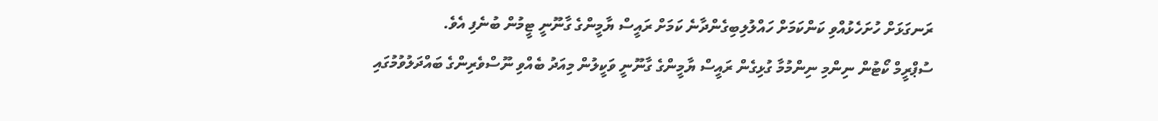ރަނގަޅަށް ހުށަހެޅުއްވި ކަންކަމަށް ހައްލުލިބިގެންދާނެ ކަމަށް ރައީސް ޔާމީންގެ ގާނޫނީ ޓީމުން ބުނެފި އެވެ.
ސުޕްރީމް ކޯޓުން ނިންމި ނިންމުމާ ގުޅިގެން ރައީސް ޔާމީންގެ ގާނޫނީ ވަކީލުން މިއަދު ބެއްވި ނޫސްވެރިންގެ ބައްދަލުވުމުގައި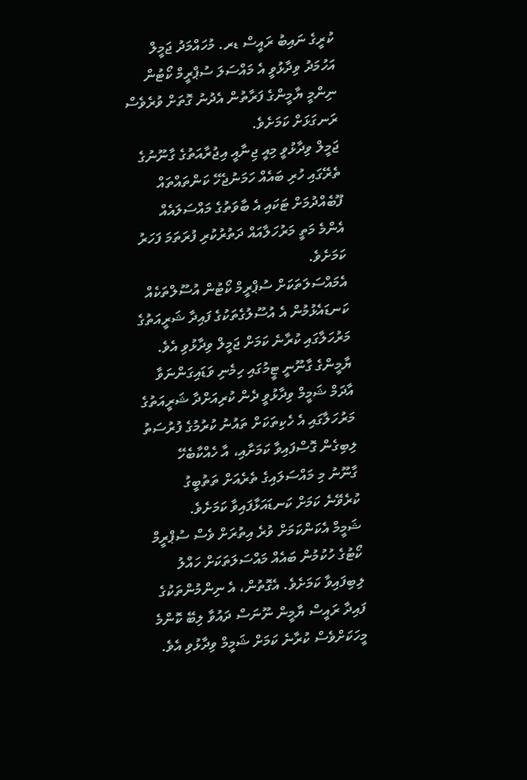ކުރީގެ ނައިބު ރައީސް ޑރ. މުހައްމަދު ޖަމީލް އަހުމަދު ވިދާޅުވީ އެ މައްސަލަ ސުޕްރީމް ކޯޓުން ނިންމީ ޔާމީންގެ ފަރާތުން އެދުނު ގޮތަށް ވުރެވެސް ރަނގަޅަށް ކަމަށެވެ.
ޖަމީލް ވިދާޅުވީ މިއީ ޖިނާއީ އިޖުރާއަތުގެ ގާނޫނުގެ ތެރޭގައި ހުރި ބައެއް ހަމަނުޖެހޭ ކަންތައްތައް ފޫބެއްދުމަށް ޓަކައި އެ ބާވަތުގެ މައްސަލައެއް އެންމެ މަތީ މަރުހަލާއައް ދަތުރުކުރި ފުރަތަމަ ފަހަރު ކަމަށެވެ.
އެމައްސަލަތަކަށް ސުޕްރީމް ކޯޓުން އުސޫލްތަކެއް ކަނޑައެޅުމުން އެ އުސޫލުގެތަކުގެ ފައިދާ ޝަރީއަތުގެ މަރުހަލާގައި ކުރާނެ ކަމަށް ޖަމީލް ވިދާޅުވި އެވެ.
ޔާމީންގެ ގާނޫނީ ޓީމުގައި ހިމެނި ވަޑައިގަންނަވާ އާދަމް ޝަމީމް ވިދާޅުވީ ދެން ކުރިއަށްދާ ޝަރީއަތުގެ މަރުހަލާގައި އެ ހެކިތަކަށް ތައުނު ކުރުމުގެ ފުރުސަތު ލިބިގެން ގޮސްފައިވާ ކަމަށާއި، އާ ހެއްކާބެހޭ ގާނޫނު މި މައްސަލައިގެ ތެރެއަށް ތަތުބީގު ކުރެވޭނެ ކަމަށް ކަނޑައަޅާފައިވާ ކަމަށެވެ.
ޝަމީމް އެކަންކަމަށް ވުރެ އިތުރަށް ވެސް ސުޕްރީމް ކޯޓުގެ ހުކުމުން ބައެއް މައްސަލަތަކަށް ހައްލު ލިބިފައިވާ ކަމަށެވެ. އެގޮތުން، އެ ނިންމުންތަކުގެ ފައިދާ ރައީސް ޔާމީން ނޫނަސް ދައުވާ ލިބޭ ކޮންމެ މީހަކަށްވެސް ކުރާނެ ކަމަށް ޝަމީމް ވިދާޅުވި އެވެ.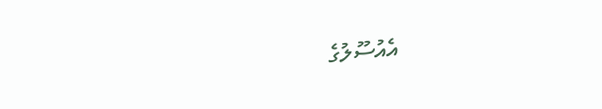އެއުސޫލުގެ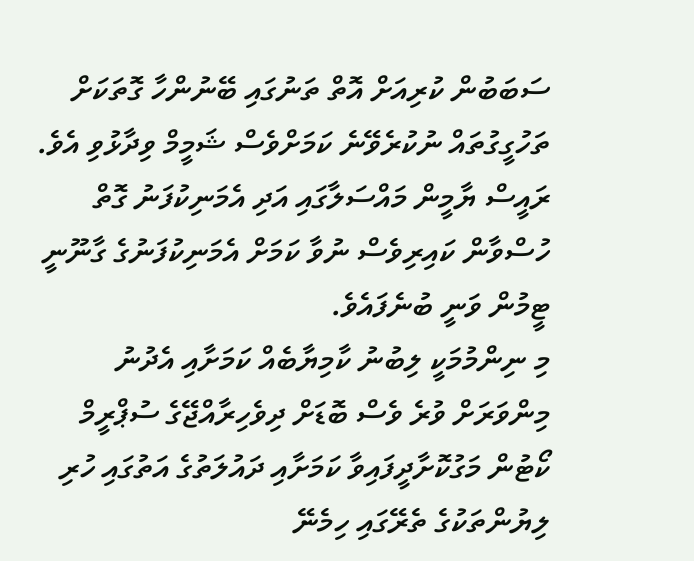ސަބަބުން ކުރިއަށް އޮތް ތަނުގައި ބޭނުންހާ ގޮތަކަށް ތަހުގީގުތައް ނުކުރެވޭނެ ކަމަށްވެސް ޝަމީމް ވިދާޅުވި އެވެ.
ރައީސް ޔާމީން މައްސަލާގައި އަދި އެމަނިކުފަނު ގޮތް ހުސްވާން ކައިރިވެސް ނުވާ ކަމަށް އެމަނިކުފަނުގެ ގާނޫނީ ޓީމުން ވަނީ ބުނެފައެވެ.
މި ނިންމުމަކީ ލިބުނު ކާމިޔާބެއް ކަމަށާއި އެދުނު މިންވަރަށް ވުރެ ވެސް ބޮޑަށް ދިވެހިރާއްޖޭގެ ސުޕްރީމް ކޯޓުން މަގުކޮށާދީފައިވާ ކަމަށާއި ދައުލަތުގެ އަތުގައި ހުރި ލިޔުންތަކުގެ ތެރޭގައި ހިމެނޭ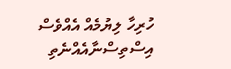ހުރިހާ ލިޔުމެއް އެއްވެސް އިސްތިސްނާއެއްނެތި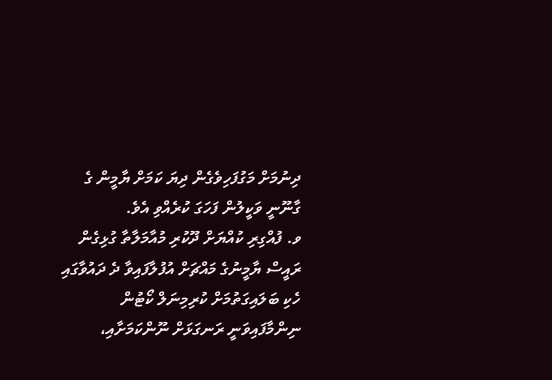ދިނުމަށް މަގުފަހިވެގެން ދިޔަ ކަމަށް ޔާމީން ގެ ގާނޫނީ ވަކީލުން ފަހަގަ ކުރެއްވި އެވެ.
ވ. ފުއްގިރި ކުއްޔަށް ދޫކުރި މުއާމަލާތާ ގުޅިގެން ރައީސް ޔާމީނުގެ މައްޗަށް އުފުލާފައިވާ ދެ ދައުވާގައި ހެކި ބަލައިގަތުމަށް ކުރިމިނަލް ކޯޓުން ނިންމާފައިވަނީ ރަނގަޅަށް ނޫންކަމަށާއި،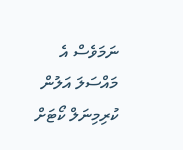ނަމަވެސް އެ މައްސަލަ އަލުން ކުރިމިނަލް ކޯޓަށް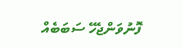ފޮނުވަންޖެހޭ ސަބަބެއް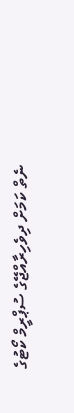ނެތް ކަމަށް ދިވެހިރާއްޖޭގެ ސުޕްރީމް ކޯޓުގެ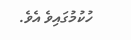ހުކުމުގައިވެ އެވެ.